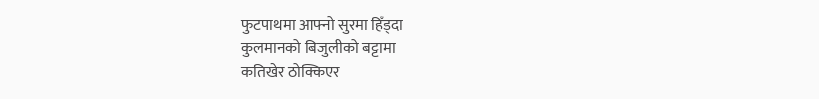फुटपाथमा आफ्नो सुरमा हिँड्दा
कुलमानको बिजुलीको बट्टामा
कतिखेर ठोक्किएर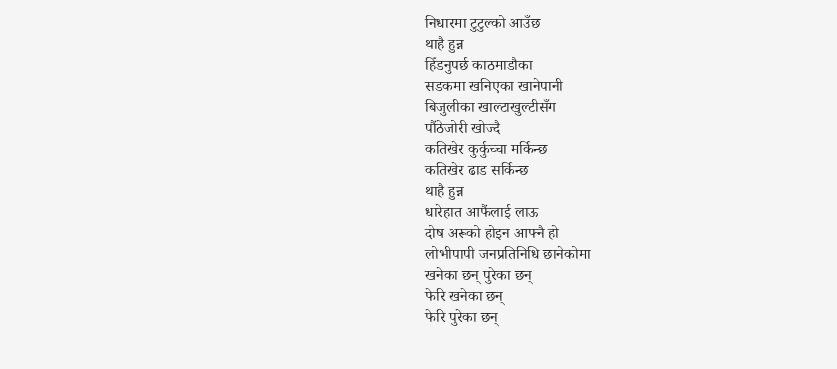निधारमा टुटुल्को आउँछ
थाहै हुन्न
हिँडनुपर्छ काठमाडौका
सडकमा खनिएका खानेपानी
बिजुलीका खाल्टाखुल्टीसँग
पौंठेजोरी खोज्दै
कतिखेर कुर्कुच्चा मर्किन्छ
कतिखेर ढाड सर्किन्छ
थाहै हुन्न
धारेहात आफैंलाई लाऊ
दोष अरूको होइन आफ्नै हो
लोभीपापी जनप्रतिनिधि छानेकोमा
खनेका छन् पुरेका छन्
फेरि खनेका छन्
फेरि पुरेका छन्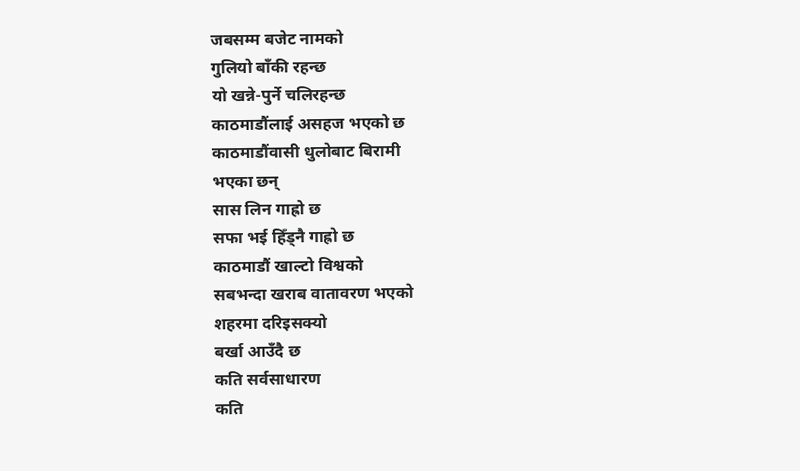जबसम्म बजेट नामको
गुलियो बाँकी रहन्छ
यो खन्ने-पुर्ने चलिरहन्छ
काठमाडौंलाई असहज भएको छ
काठमाडौंवासी धुलोबाट बिरामी
भएका छन्
सास लिन गाह्रो छ
सफा भई हिँड्नै गाह्रो छ
काठमाडौं खाल्टो विश्वको
सबभन्दा खराब वातावरण भएको
शहरमा दरिइसक्यो
बर्खा आउँदै छ
कति सर्वसाधारण
कति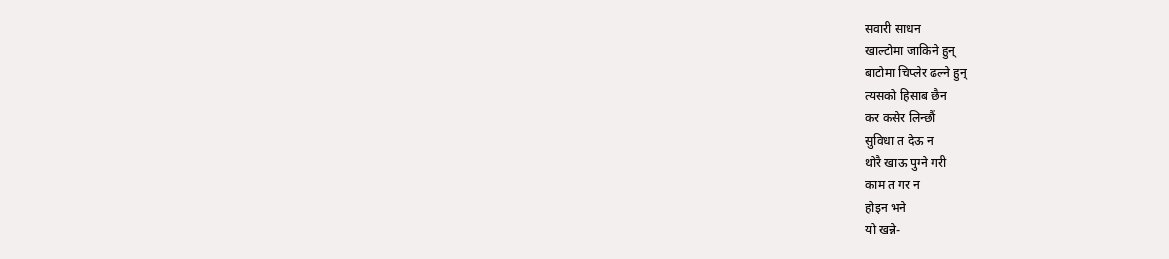सवारी साधन
खाल्टोमा जाकिने हुन्
बाटोमा चिप्लेर ढल्ने हुन्
त्यसको हिसाब छैन
कर कसेर लिन्छौं
सुविधा त देऊ न
थोरै खाऊ पुग्ने गरी
काम त गर न
होइन भने
यो खन्ने-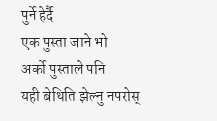पुर्ने हेर्दै
एक पुस्ता जाने भो
अर्को पुस्ताले पनि
यही बेथिति झेल्नु नपरोस्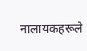नालायकहरूले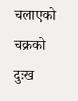चलाएको चक्रको
दुःख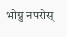भोग्नु नपरोस्